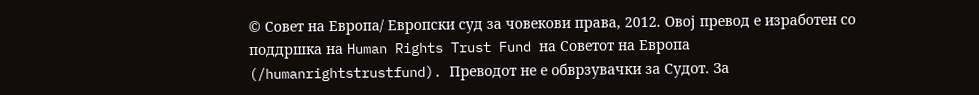© Совет на Европа/ Европски суд за човекови права, 2012. Овој превод е изработен со поддршка на Human Rights Trust Fund на Советот на Европа (/humanrightstrustfund). Преводот не е обврзувачки за Судот. За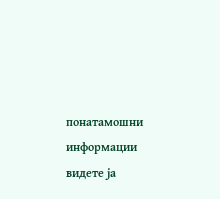понатамошни информации видете ја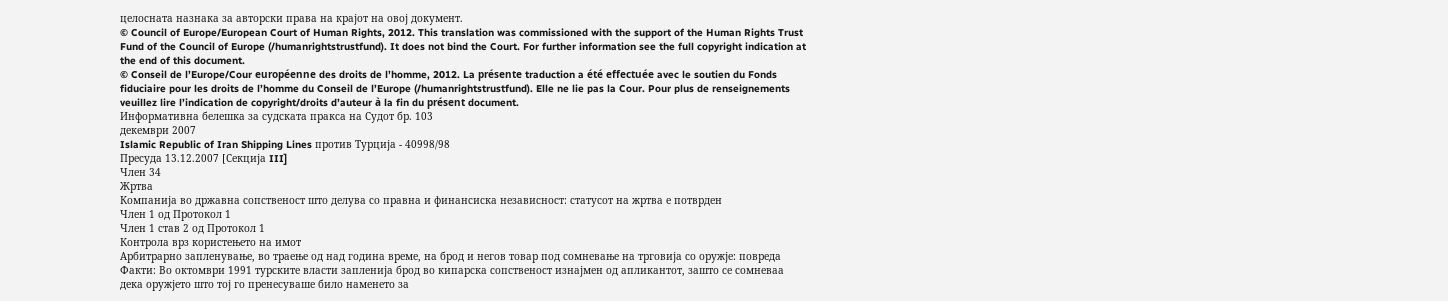целосната назнака за авторски права на крајот на овој документ.
© Council of Europe/European Court of Human Rights, 2012. This translation was commissioned with the support of the Human Rights Trust Fund of the Council of Europe (/humanrightstrustfund). It does not bind the Court. For further information see the full copyright indication at the end of this document.
© Conseil de l’Europe/Cour européenne des droits de l’homme, 2012. La présente traduction a été effectuée avec le soutien du Fonds fiduciaire pour les droits de l’homme du Conseil de l’Europe (/humanrightstrustfund). Elle ne lie pas la Cour. Pour plus de renseignements veuillez lire l’indication de copyright/droits d’auteur à la fin du présent document.
Информативна белешка за судската пракса на Судот бр. 103
декември 2007
Islamic Republic of Iran Shipping Lines против Турција - 40998/98
Пресуда 13.12.2007 [Секција III]
Член 34
Жртва
Компанија во државна сопственост што делува со правна и финансиска независност: статусот на жртва е потврден
Член 1 од Протокол 1
Член 1 став 2 од Протокол 1
Контрола врз користењето на имот
Арбитрарно запленување, во траење од над година време, на брод и негов товар под сомневање на трговија со оружје: повреда
Факти: Во октомври 1991 турските власти запленија брод во кипарска сопственост изнајмен од апликантот, зашто се сомневаа дека оружјето што тој го пренесуваше било наменето за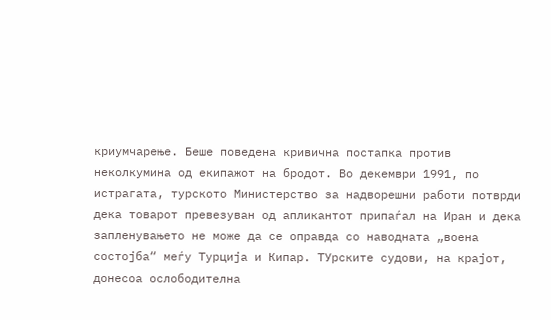криумчарење. Беше поведена кривична постапка против неколкумина од екипажот на бродот. Во декември 1991, по истрагата, турското Министерство за надворешни работи потврди дека товарот превезуван од апликантот припаѓал на Иран и дека запленувањето не може да се оправда со наводната „воена состојба“ меѓу Турција и Кипар. ТУрските судови, на крајот, донесоа ослободителна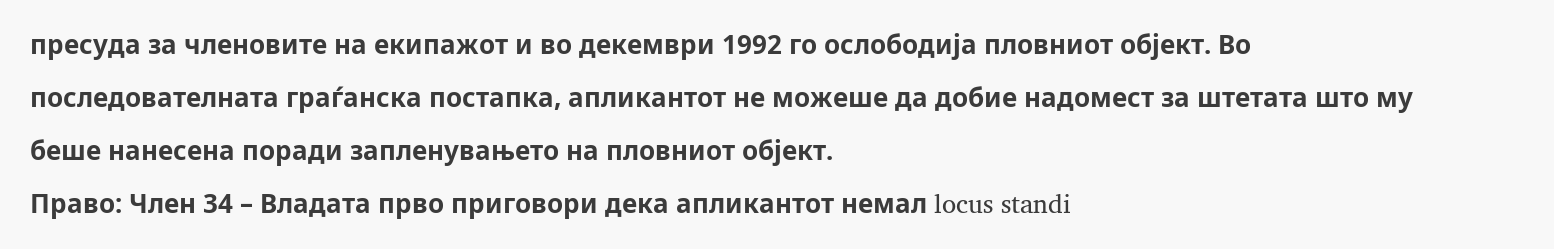пресуда за членовите на екипажот и во декември 1992 го ослободија пловниот објект. Во последователната граѓанска постапка, апликантот не можеше да добие надомест за штетата што му беше нанесена поради запленувањето на пловниот објект.
Право: Член 34 – Владата прво приговори дека апликантот немал locus standi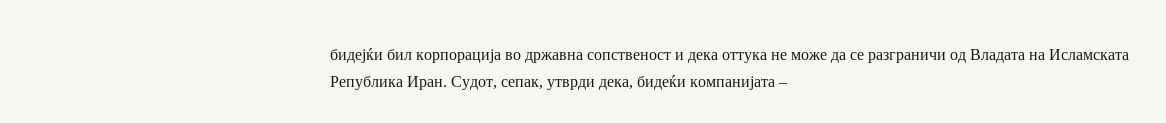бидејќи бил корпорација во државна сопственост и дека оттука не може да се разграничи од Владата на Исламската Република Иран. Судот, сепак, утврди дека, бидеќи компанијата –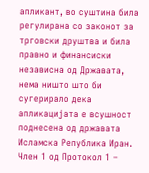апликант, во суштина била регулирана со законот за трговски друштва и била правно и финансиски независна од Државата, нема ништо што би сугерирало дека апликацијата е всушност поднесена од државата Исламска Република Иран.
Член 1 од Протокол 1 –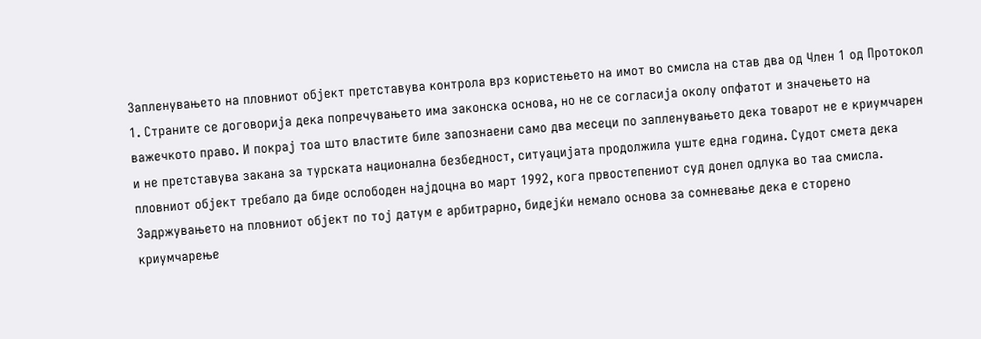Запленувањето на пловниот објект претставува контрола врз користењето на имот во смисла на став два од Член 1 од Протокол 1. Страните се договорија дека попречувањето има законска основа, но не се согласија околу опфатот и значењето на важечкото право. И покрај тоа што властите биле запознаени само два месеци по запленувањето дека товарот не е криумчарен и не претставува закана за турската национална безбедност, ситуацијата продолжила уште една година. Судот смета дека пловниот објект требало да биде ослободен најдоцна во март 1992, кога првостепениот суд донел одлука во таа смисла. Задржувањето на пловниот објект по тој датум е арбитрарно, бидејќи немало основа за сомневање дека е сторено криумчарење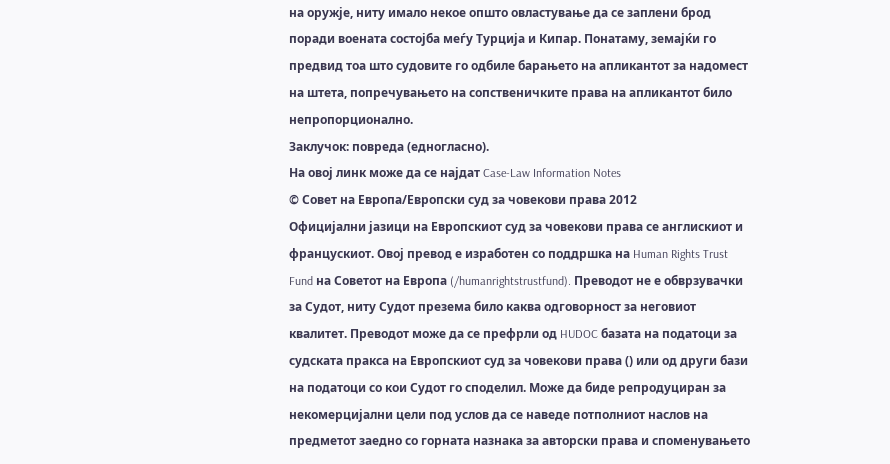на оружје, ниту имало некое општо овластување да се заплени брод поради воената состојба меѓу Турција и Кипар. Понатаму, земајќи го предвид тоа што судовите го одбиле барањето на апликантот за надомест на штета, попречувањето на сопственичките права на апликантот било непропорционално.
Заклучок: повреда (едногласно).
На овој линк може да се најдат Case-Law Information Notes
© Совет на Европа/Европски суд за човекови права 2012
Официјални јазици на Европскиот суд за човекови права се англискиот и францускиот. Овој превод е изработен со поддршка на Human Rights Trust Fund на Советот на Европа (/humanrightstrustfund). Преводот не е обврзувачки за Судот, ниту Судот презема било каква одговорност за неговиот квалитет. Преводот може да се префрли од HUDOC базата на податоци за судската пракса на Европскиот суд за човекови права () или од други бази на податоци со кои Судот го споделил. Може да биде репродуциран за некомерцијални цели под услов да се наведе потполниот наслов на предметот заедно со горната назнака за авторски права и споменувањето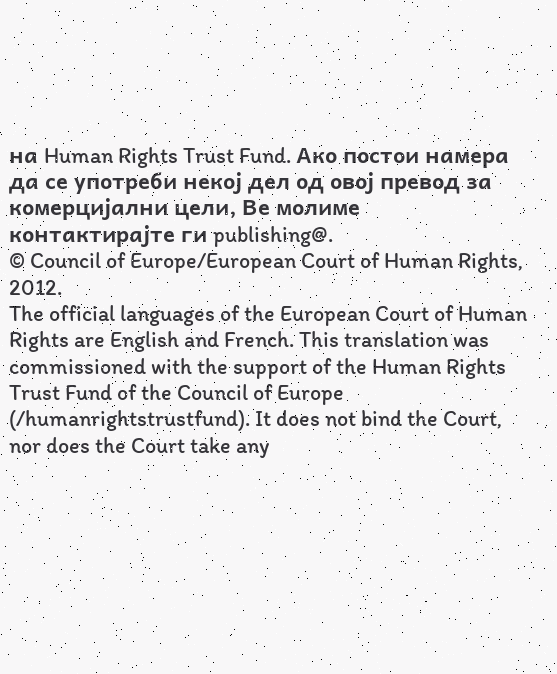на Human Rights Trust Fund. Ако постои намера да се употреби некој дел од овој превод за комерцијални цели, Ве молиме контактирајте ги publishing@.
© Council of Europe/European Court of Human Rights, 2012.
The official languages of the European Court of Human Rights are English and French. This translation was commissioned with the support of the Human Rights Trust Fund of the Council of Europe (/humanrightstrustfund). It does not bind the Court, nor does the Court take any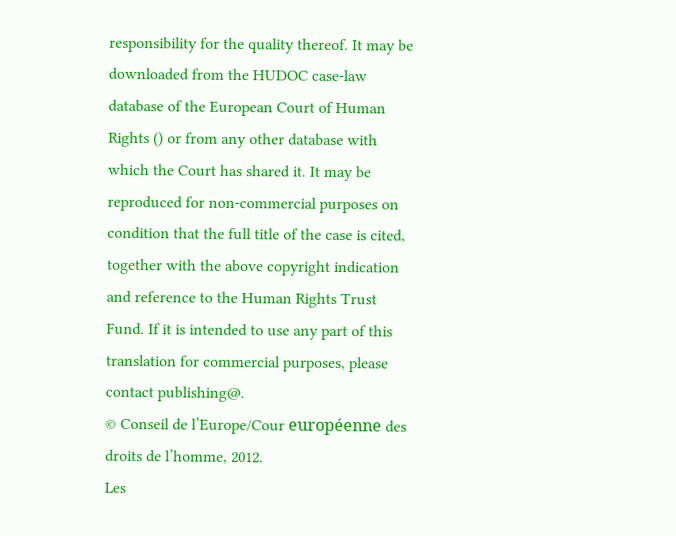responsibility for the quality thereof. It may be downloaded from the HUDOC case-law database of the European Court of Human Rights () or from any other database with which the Court has shared it. It may be reproduced for non-commercial purposes on condition that the full title of the case is cited, together with the above copyright indication and reference to the Human Rights Trust Fund. If it is intended to use any part of this translation for commercial purposes, please contact publishing@.
© Conseil de l’Europe/Cour européenne des droits de l’homme, 2012.
Les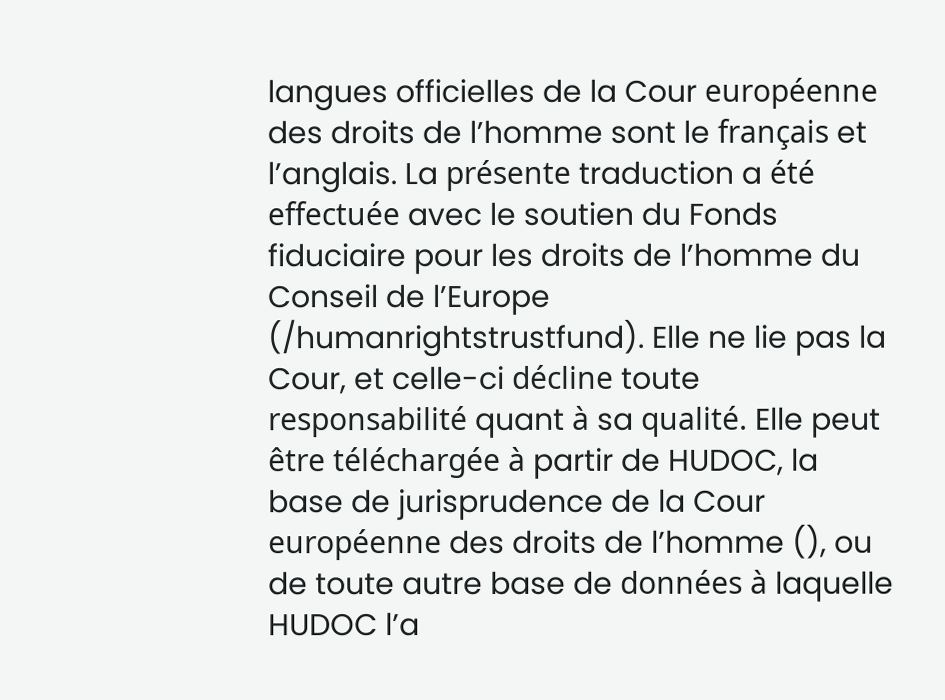langues officielles de la Cour européenne des droits de l’homme sont le français et l’anglais. La présente traduction a été effectuée avec le soutien du Fonds fiduciaire pour les droits de l’homme du Conseil de l’Europe (/humanrightstrustfund). Elle ne lie pas la Cour, et celle-ci décline toute responsabilité quant à sa qualité. Elle peut être téléchargée à partir de HUDOC, la base de jurisprudence de la Cour européenne des droits de l’homme (), ou de toute autre base de données à laquelle HUDOC l’a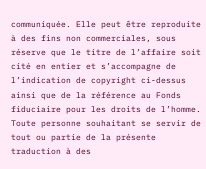communiquée. Elle peut être reproduite à des fins non commerciales, sous réserve que le titre de l’affaire soit cité en entier et s’accompagne de l’indication de copyright ci-dessus ainsi que de la référence au Fonds fiduciaire pour les droits de l’homme. Toute personne souhaitant se servir de tout ou partie de la présente traduction à des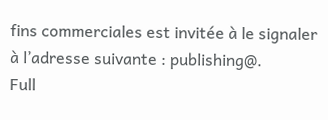fins commerciales est invitée à le signaler à l’adresse suivante : publishing@.
Full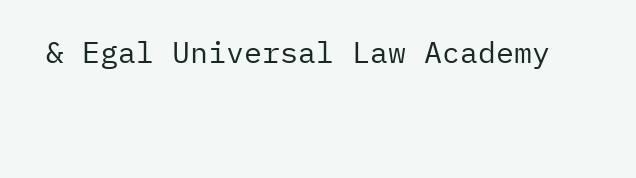& Egal Universal Law Academy